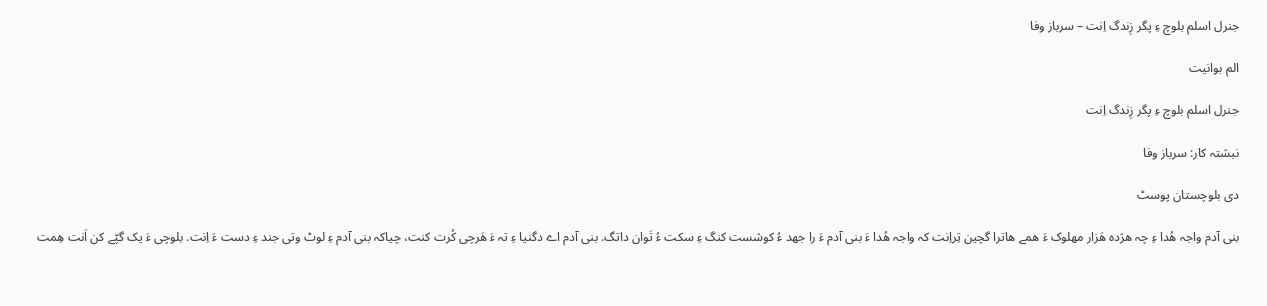جنرل اسلم بلوچ ءِ پگر زِندگ اِنت – سرباز وفا

الم بوانیت

جنرل اسلم بلوچ ءِ پگر زِندگ اِنت

نبشتہ کار: سرباز وفا

دی بلوچستان پوسٹ

بنی آدم واجہ ھُدا ءِ چہ ھژدہ ھَزار مھلوک ءَ ھمے ھاترا گچین تِراِنت کہ واجہ ھُدا ءَ بنی آدم ءَ را جھد ءُ کوشست کنگ ءِ سکت ءُ تَوان داتگ. بنی آدم اے دگنیا ءِ تہ ءَ ھَرچی کُرت کنت، چیاکہ بنی آدم ءِ لوٹ وتی جند ءِ دست ءَ اِنت. بلوچی ءَ یک گپّے کن اَنت ھِمت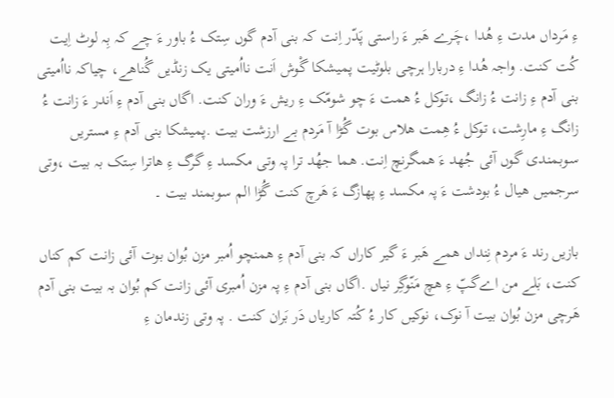ءِ مَرداں مدت ءِ ھُدا ،چَرے ھَبر ءَ راستی پَدّر اِنت کہ بنی آدم گوں سِتک ءُ باور ءَ چے کہ بِہ لوٹ اِیت کُت کنت. واجہ ھُدا ءِ دربارا ہرچی بلوٹیت پمیشکا گْوش اَنت نااُمیتی یک زنڈیں گُناھے، چیاکہ نااُمیتی بنی آدم ءِ زانت ءُ زانگ ،توکل ءُ ھمت ءَ چو شومّک ءِ ریش ءَ وران کنت. اگاں بنی آدم ءِ اَندر ءَ زانت ءُ زانگ ءِ مارِشت، توکل ءُ ھِمت ھلاس بوت گُڑا آ مَردم بے ارزشت بیت .پمیشکا بنی آدم ءِ مستریں سوبمندی گوں آئی جُھد ءَ ھمگرنچ اِنت. ھما جھُد ترا پہ وتی مکسد ءِ گرگ ءِ ھاترا سِتک بہ بیت ،وتی سرجمیں ھیال ءُ بودشت ءَ پہ مکسد ءِ پھازگ ءَ ھَرچ کنت گُڑا الم سوبمند بیت ۔

بازیں رند ءَ مردم نِنداں ھمے ھَبر ءَ گیر کاراں کہ بنی آدم ءِ ھمنچو اُمبر مزن بُوان بوت آئی زانت کم کناں کنت، بَلے من اےگپّ ءِ ھچ مَنّوگِر نیاں .اگاں بنی آدم ءِ پہ مزن اُمبری آئی زانت کم بُوان بہ بیت بنی آدم ھَرچی مزن بُوان بیت آ نوک، نوکیں کار ءُ کُتہ کاریاں دَر بَران کنت . پہ وتی زندمان ءِ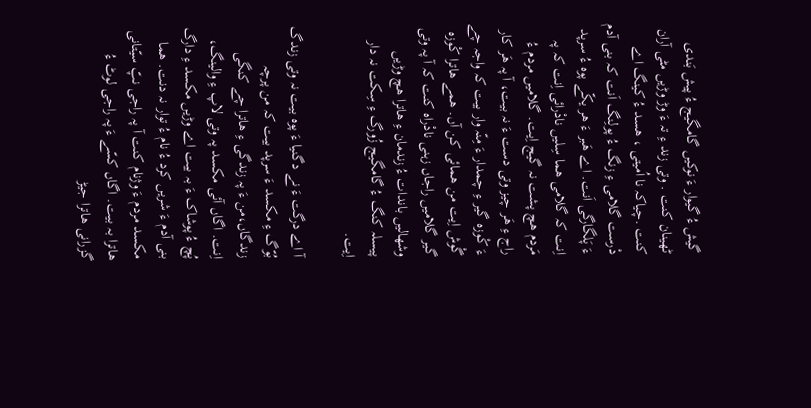گیش ءُ گیوار ءَ نوکیں گامگیج ءُ پیش بَندی ٹھینان کنت . وتی زند ءِ تہ ءَ وڑ وڑیں مٹی آران کنت .چیاکہ نا اُمیتی ، ھسد ءُ کینگ اے دْرست گلامی ءِ زنگ ءُ پولِنگ اَنت کہ بنی آدم ءَ پَلگارگی اَنت. اے ھَبر ءَ ھر یکّے پوہ ءُ سرپد اِنت کہ گلامی ھما سِلیں نادْرائی اِنت کہ پہ مَردم ھچ پشت نہ گیج اِیت. گلامیں مردم ءُ راج ءِ ھَر چیز وتی دست ءَ نہ بیت، آ پہ ھَر کار ءَ کْوزہ گیر ءِ چمدار ءَ مِنّہ وار بیت کہ واجہ چے گْوش اِیت من ھمائی کن آں. ھمے ھاترا کْوزہ گیر گلامیں راجاں زہنی نادْراہ کنت کہ آ پہ وتی وشھالیں باندات ءُ زندمان ءِ ھاترا ھچ وڑیں پیسلہ کنگ ءُ گامگیج زُورگ ءِ سِکت نہ دار اِیت.

آ اے درگت ءَ نے دگنیا ءَ پوہ بیت نہ وتی زندگ بُوّگ ءِ مکسد ءَ سرپد بیت کہ من پرچہ زندگاں،من ءَ پہ زندگی ءِ ھاترا چے کنگی اِنت. اگاں آئی مکسد پہ وتی لاپ ءِ والینگ، پُچ ءُ پوشاک ءَ بہ بیت اے وڑیں مکسد ءِ دارگ بنی آدم ءَ شریں کرد ءُ نام ءُ توار نہ دنت. ھما مکسد مردم ءَ وژنام کنت آ پہ راجی نپّ سیّتانی ھاترا بہ بیت. اگاں کسّے ءَ پہ راجی لوٹ ءُ گزرانی ھاترا جیڑ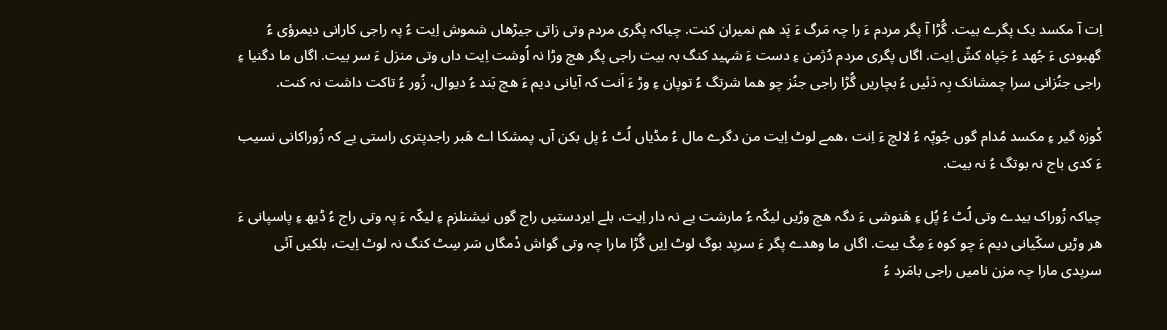اِت آ مکسد یک پگرے بیت. گُڑا آ پگر مردم ءَ را چہ مَرگ ءَ پَد ھم نمیران کنت. چیاکہ پگری مردم وتی زاتی جیڑھاں شموش اِیت ءُ پہ راجی کارانی دیمرؤی ءُ گھبودی ءَ جُھد ءُ جَپاہ کشّ اِیت. اگاں پگری مردم دُژمن ءِ دست ءَ شہید کنگ بہ بیت راجی پگر ھچ وڑا نہ اُوشت اِیت داں وتی منزل ءَ سر بیت. اگاں ما دگنیا ءِ راجی جنُزانی سرا چمشانک بِہ دَئیں ءُ بچاریں گُڑا راجی جنُز چو ھما شرتگ ءُ توپان ءِ وڑ ءَ اَنت کہ آیانی دیم ءَ ھچ بَند ءُ دیوال، زُور ءُ تاکت داشت نہ کنت.

کْوزہ گیر ءِ مکسد مُدام گوں جُوپّہ ءُ لالچ ءَ اِنت ،ھمے لوٹ اِیت من دگرے مال ءُ مڈیاں لُٹ ءُ پل بکن آں. پمشکا اے ھَبر راجدپتری راستی یے کہ زُوراکانی نسیب ءَ کدی باج نہ بوتگ ءُ نہ بیت.

چیاکہ زُوراک بیدے وتی لُٹ ءُ پُل ءِ ھَنوشی ءَ دگہ ھچ وڑیں لیکّہ ءُ مارشت یے نہ دار اِیت، بلے ایردستیں راج گوں نیشنلزم ءِ لیکّہ ءَ پہ وتی راج ءُ ڈیھ ءِ پاسپانی ءَ ھر وڑیں سکّیانی دیم ءَ چو کوہ ءَ مِکّ بیت. اگاں ما وھدے پگر ءَ سرپد بوگ لوٹ اِیں گُڑا مارا چہ وتی گواش دْمگاں سَر سِٹ کنگ نہ لوٹ اِیت، بلکیں آئی سرپدی مارا چہ مزن نامیں راجی بامَرد ءُ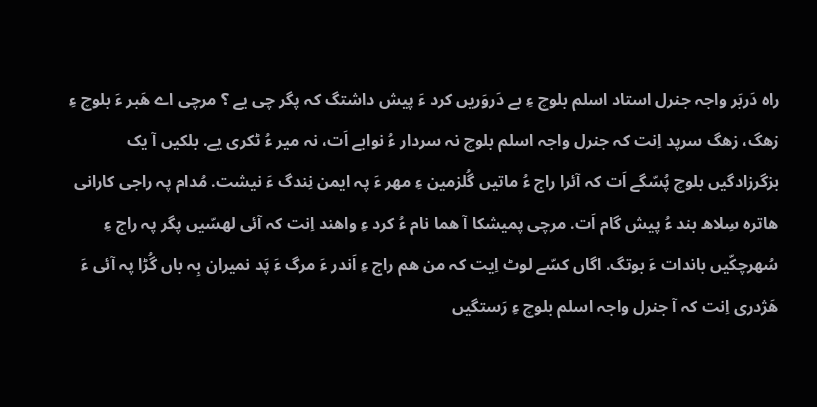راہ دَربَر واجہ جنرل استاد اسلم بلوچ ءِ بے دَروَریں کرد ءَ پیش داشتگ کہ پگر چی یے ؟ مرچی اے ھَبر ءَ بلوچ ءِ زھگ، زھگ سرپد اِنت کہ جنرل واجہ اسلم بلوچ نہ سردار ءُ نوابے اَت، نہ میر ءُ ٹکری یے. بلکیں آ یک بزگرزادگیں بلوچ پُسّگے اَت کہ آئرا راج ءُ ماتیں گُلزمین ءِ مھر ءَ پہ ایمن نِندگ ءَ نیشت. مُدام پہ راجی کارانی ھاترہ سِلاھ بند ءُ پیش گام اَت. مرچی پمیشکا آ ھما نام ءُ کرد ءِ واھند اِنت کہ آئی لھسّیں پگر پہ راج ءِ سُھرچکّیں باندات ءَ بوتگ. اگاں کسّے لوٹ اِیت کہ من ھم راج ءِ اَندر ءَ مرگ ءَ پَد نمیران بِہ باں گُڑا پہ آئی ءَ ھَژدری اِنت کہ آ جنرل واجہ اسلم بلوچ ءِ رَستگیں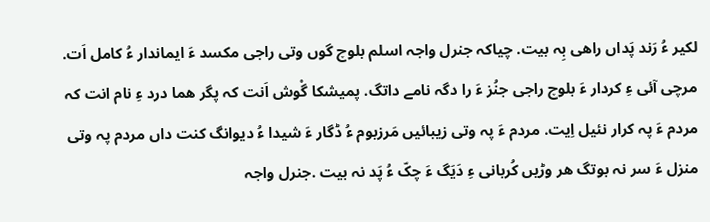لکیر ءُ رَند پَداں راھی بِہ بیت. چیاکہ جنرل واجہ اسلم بلوچ گوں وتی راجی مکسد ءَ ایماندار ءُ کامل اَت. مرچی آئی ءِ کردار ءَ بلوچ راجی جنُز ءَ را دگہ نامے داتگ. پمیشکا گْوش اَنت کہ پگر ھما درد ءِ نام انت کہ مردم ءَ پہ کرار نئیل اِیت. مردم ءَ پہ وتی زیبائیں مَرزبوم ءُ ڈگار ءَ شیدا ءُ دیوانگ کنت داں مردم پہ وتی منزل ءَ سر نہ بوتگ ھر وڑیں کُربانی ءِ دَیَگ ءَ چکّ ءُ پَد نہ بیت .جنرل واجہ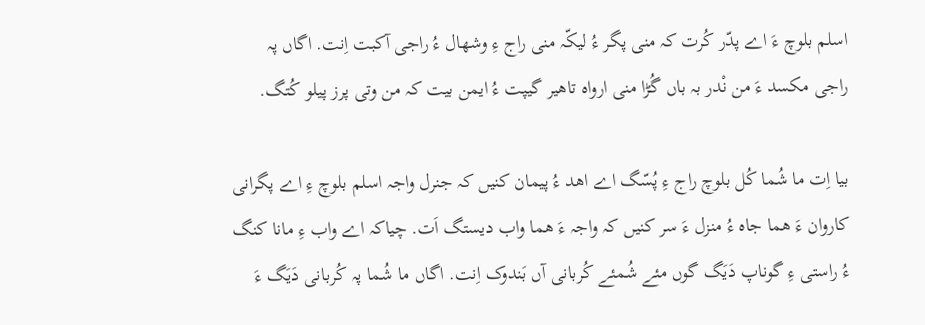اسلم بلوچ ءَ اے پدّر کُرت کہ منی پگر ءُ لیکّہ منی راج ءِ وشھال ءُ راجی آکبت اِنت. اگاں پہ راجی مکسد ءَ من نْدر بہ باں گُڑا منی ارواہ تاھیر گیپت ءُ ایمن بیت کہ من وتی پرز پیلو کُتگ.

بیا اِت ما شُما کُل بلوچ راج ءِ پُسّگ اے اھد ءُ پیمان کنیں کہ جنرل واجہ اسلم بلوچ ءِ اے پگرانی کاروان ءَ ھما جاہ ءُ منزل ءَ سر کنیں کہ واجہ ءَ ھما واب دیستگ اَت. چیاکہ اے واب ءِ مانا کنگ ءُ راستی ءِ گوناپ دَیَگ گوں مئے شُمئے کُربانی آں بَندوک اِنت. اگاں ما شُما پہ کُربانی دَیَگ ءَ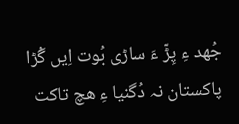جُھد ءِ پِڑّ ءَ ساڑی بُوت اِیں گُڑا پاکستان نہ دُگنیا ءِ ھچ تاکت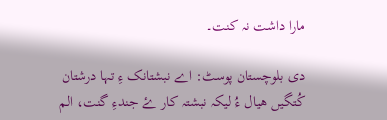مارا داشت نہ کنت۔

دی بلوچستان پوسٹ: اے نبشتانک ءِ تہا درشتان کُتگیں ھیال ءُ لیکہ نبشتہ کار ۓ جندءِ گنت، الم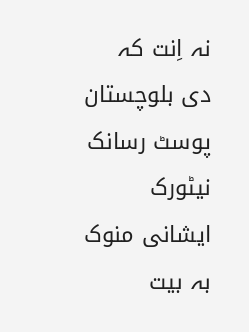نہ اِنت کہ دی بلوچستان پوسٹ رسانک نیٹورک ایشانی منوک بہ بیت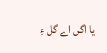یا اگں اے گل ءِ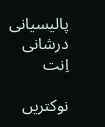پالیسیانی درشانی اِنت

نوکتریں